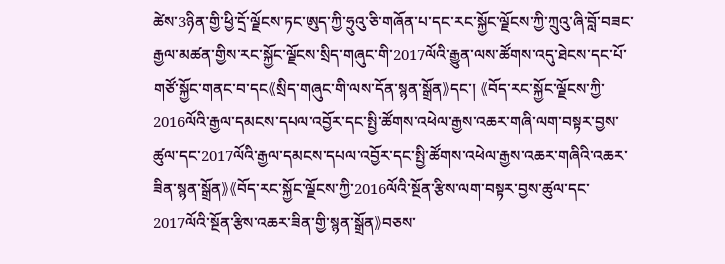ཚེས་3ཉིན་གྱི་ཕྱི་དྲོ་ལྗོངས་ཏང་ཨུད་ཀྱི་ཧྲུའུ་ཅི་གཞོན་པ་དང་རང་སྐྱོང་ལྗོངས་ཀྱི་ཀྲུའུ་ཞི་བློ་བཟང་རྒྱལ་མཚན་གྱིས་རང་སྐྱོང་ལྗོངས་སྲིད་གཞུང་གི་2017ལོའི་རྒྱུན་ལས་ཚོགས་འདུ་ཐེངས་དང་པོ་གཙོ་སྐྱོང་གནང་བ་དང《སྲིད་གཞུང་གི་ལས་དོན་སྙན་སྒྲོན》དང་། 《བོད་རང་སྐྱོང་ལྗོངས་ཀྱི་2016ལོའི་རྒྱལ་དམངས་དཔལ་འབྱོར་དང་སྤྱི་ཚོགས་འཕེལ་རྒྱས་འཆར་གཞི་ལག་བསྟར་བྱས་ཚུལ་དང་2017ལོའི་རྒྱལ་དམངས་དཔལ་འབྱོར་དང་སྤྱི་ཚོགས་འཕེལ་རྒྱས་འཆར་གཞིའི་འཆར་ཟིན་སྙན་སྒྲོན》《བོད་རང་སྐྱོང་ལྗོངས་ཀྱི་2016ལོའི་སྔོན་རྩིས་ལག་བསྟར་བྱས་ཚུལ་དང་2017ལོའི་སྔོན་རྩིས་འཆར་ཟིན་གྱི་སྙན་སྒྲོན》བཅས་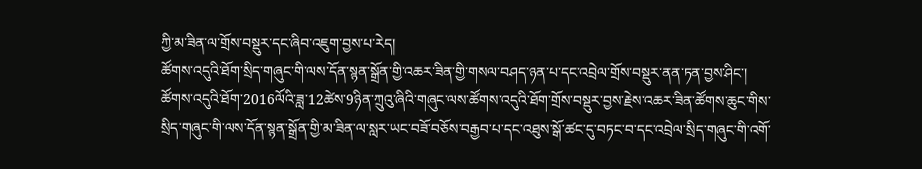ཀྱི་མ་ཟིན་ལ་གྲོས་བསྡུར་དང་ཞིབ་འཇུག་བྱས་པ་རེད།
ཚོགས་འདུའི་ཐོག་སྲིད་གཞུང་གི་ལས་དོན་སྙན་སྒྲོན་གྱི་འཆར་ཟིན་གྱི་གསལ་བཤད་ཉན་པ་དང་འབྲེལ་གྲོས་བསྡུར་ནན་ཏན་བྱས་ཤིང་། ཚོགས་འདུའི་ཐོག་2016ལོའི་ཟླ་12ཚེས་9ཉིན་ཀྲུའུ་ཞིའི་གཞུང་ལས་ཚོགས་འདུའི་ཐོག་གྲོས་བསྡུར་བྱས་རྗེས་འཆར་ཟིན་ཚོགས་ཆུང་གིས་སྲིད་གཞུང་གི་ལས་དོན་སྙན་སྒྲོན་གྱི་མ་ཟིན་ལ་སླར་ཡང་བཟོ་བཅོས་བརྒྱབ་པ་དང་འཐུས་སྒོ་ཚང་དུ་བཏང་བ་དང་འབྲེལ་སྲིད་གཞུང་གི་འགོ་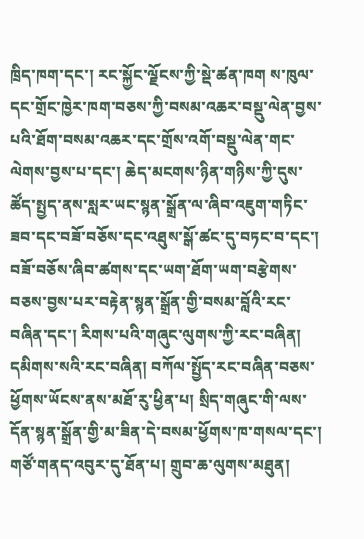ཁྲིད་ཁག་དང་། རང་སྐྱོང་ལྗོངས་ཀྱི་སྡེ་ཚན་ཁག ས་ཁུལ་དང་གྲོང་ཁྱེར་ཁག་བཅས་ཀྱི་བསམ་འཆར་བསྡུ་ལེན་བྱས་པའི་ཐོག་བསམ་འཆར་དང་གྲོས་འགོ་བསྡུ་ལེན་གང་ལེགས་བྱས་པ་དང་། ཆེད་མངགས་ཉིན་གཉིས་ཀྱི་དུས་ཚོད་སྤྱད་ནས་སླར་ཡང་སྙན་སྒྲོན་ལ་ཞིབ་འཇུག་གཏིང་ཟབ་དང་བཟོ་བཅོས་དང་འཐུས་སྒོ་ཚང་དུ་བཏང་བ་དང་། བཟོ་བཅོས་ཞིབ་ཚགས་དང་ཡག་ཐོག་ཡག་བརྩེགས་བཅས་བྱས་པར་བརྟེན་སྙན་སྒྲོན་གྱི་བསམ་བློའི་རང་བཞིན་དང་། རིགས་པའི་གཞུང་ལུགས་ཀྱི་རང་བཞིན། དམིགས་སའི་རང་བཞིན། བཀོལ་སྤྱོད་རང་བཞིན་བཅས་ཕྱོགས་ཡོངས་ནས་མཐོ་རུ་ཕྱིན་པ། སྲིད་གཞུང་གི་ལས་དོན་སྙན་སྒྲོན་གྱི་མ་ཟིན་དེ་བསམ་ཕྱོགས་ཁ་གསལ་དང་། གཙོ་གནད་འབུར་དུ་ཐོན་པ། གྲུབ་ཆ་ལུགས་མཐུན།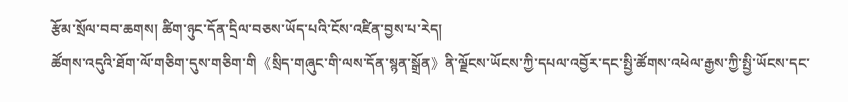རྩོམ་སྲོལ་བབ་ཆགས། ཚིག་ཉུང་དོན་དྲིལ་བཅས་ཡོད་པའི་ངོས་འཛིན་བྱས་པ་རེད།
ཚོགས་འདུའི་ཐོག་ལོ་གཅིག་དུས་གཅིག་གི《སྲིད་གཞུང་གི་ལས་དོན་སྙན་སྒྲོན》ནི་ལྗོངས་ཡོངས་ཀྱི་དཔལ་འབྱོར་དང་སྤྱི་ཚོགས་འཕེལ་རྒྱས་ཀྱི་སྤྱི་ཡོངས་དང་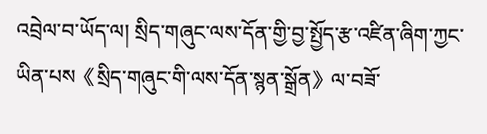འབྲེལ་བ་ཡོད་ལ། སྲིད་གཞུང་ལས་དོན་གྱི་བྱ་སྤྱོད་རྩ་འཛིན་ཞིག་ཀྱང་ཡིན་པས《སྲིད་གཞུང་གི་ལས་དོན་སྙན་སྒྲོན》ལ་བཟོ་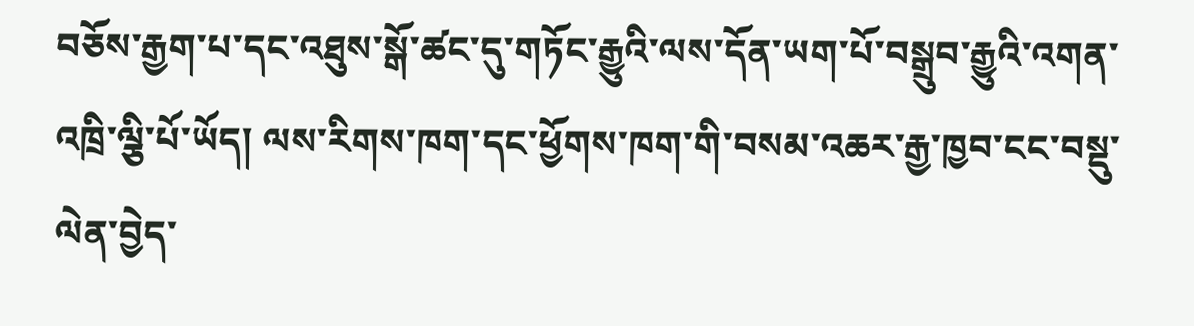བཅོས་རྒྱག་པ་དང་འཐུས་སྒོ་ཚང་དུ་གཏོང་རྒྱུའི་ལས་དོན་ཡག་པོ་བསྒྲུབ་རྒྱུའི་འགན་འཁྲི་ལྕི་པོ་ཡོད། ལས་རིགས་ཁག་དང་ཕྱོགས་ཁག་གི་བསམ་འཆར་རྒྱ་ཁྱབ་ངང་བསྡུ་ལེན་བྱེད་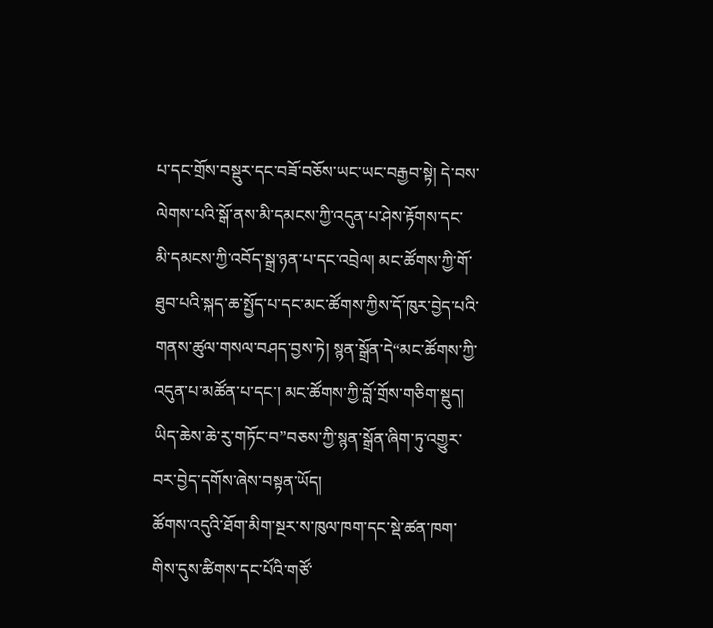པ་དང་གྲོས་བསྡུར་དང་བཟོ་བཅོས་ཡང་ཡང་བརྒྱབ་སྟེ། དེ་བས་ལེགས་པའི་སྒོ་ནས་མི་དམངས་ཀྱི་འདུན་པ་ཤེས་རྟོགས་དང་མི་དམངས་ཀྱི་འབོད་སྒྲ་ཉན་པ་དང་འབྲེལ། མང་ཚོགས་ཀྱི་གོ་ཐུབ་པའི་སྐད་ཆ་སྤྱོད་པ་དང་མང་ཚོགས་ཀྱིས་དོ་ཁུར་བྱེད་པའི་གནས་ཚུལ་གསལ་བཤད་བྱས་ཏེ། སྙན་སྒྲོན་དེ“མང་ཚོགས་ཀྱི་འདུན་པ་མཚོན་པ་དང་། མང་ཚོགས་ཀྱི་བློ་གྲོས་གཅིག་སྡུད། ཡིད་ཆེས་ཆེ་རུ་གཏོང་བ”བཅས་ཀྱི་སྙན་སྒྲོན་ཞིག་ཏུ་འགྱུར་བར་བྱེད་དགོས་ཞེས་བསྟན་ཡོད།
ཚོགས་འདུའི་ཐོག་མིག་སྔར་ས་ཁུལ་ཁག་དང་སྡེ་ཚན་ཁག་གིས་དུས་ཚིགས་དང་པོའི་གཙོ་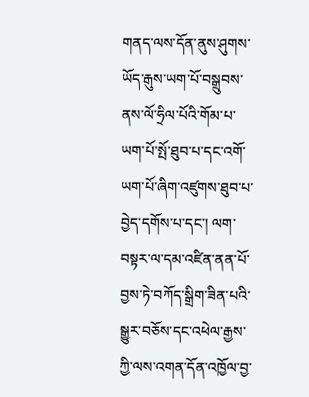གནད་ལས་དོན་ནུས་ཤུགས་ཡོད་རྒུས་ཡག་པོ་བསྒྲུབས་ནས་ལོ་ཧྲིལ་པོའི་གོམ་པ་ཡག་པོ་སྤོ་ཐུབ་པ་དང་འགོ་ཡག་པོ་ཞིག་འཛུགས་ཐུབ་པ་བྱེད་དགོས་པ་དང་། ལག་བསྟར་ལ་དམ་འཛིན་ནན་པོ་བྱས་ཏེ་བཀོད་སྒྲིག་ཟིན་པའི་སྒྱུར་བཅོས་དང་འཕེལ་རྒྱས་ཀྱི་ལས་འགན་དོན་འཁྱོལ་བྱ་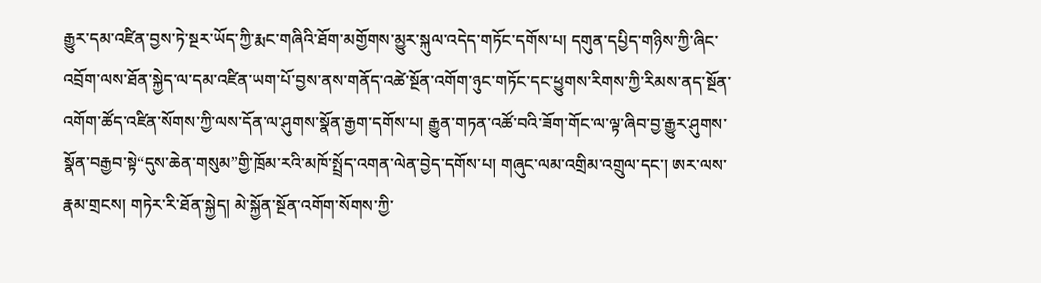རྒྱུར་དམ་འཛིན་བྱས་ཏེ་སྔར་ཡོད་ཀྱི་རྨང་གཞིའི་ཐོག་མགྱོགས་མྱུར་སྐུལ་འདེད་གཏོང་དགོས་པ། དགུན་དཔྱིད་གཉིས་ཀྱི་ཞིང་འབྲོག་ལས་ཐོན་སྐྱེད་ལ་དམ་འཛིན་ཡག་པོ་བྱས་ནས་གནོད་འཚེ་སྔོན་འགོག་ཉུང་གཏོང་དང་ཕྱུགས་རིགས་ཀྱི་རིམས་ནད་སྔོན་འགོག་ཚོད་འཛིན་སོགས་ཀྱི་ལས་དོན་ལ་ཤུགས་སྣོན་རྒྱག་དགོས་པ། རྒྱུན་གཏན་འཚོ་བའི་ཟོག་གོང་ལ་ལྟ་ཞིབ་བྱ་རྒྱུར་ཤུགས་སྣོན་བརྒྱབ་སྟེ“དུས་ཆེན་གསུམ”གྱི་ཁྲོམ་རའི་མཁོ་སྤྲོད་འགན་ལེན་བྱེད་དགོས་པ། གཞུང་ལམ་འགྲིམ་འགྲུལ་དང་། ཨར་ལས་རྣམ་གྲངས། གཏེར་རི་ཐོན་སྐྱེད། མེ་སྐྱོན་སྔོན་འགོག་སོགས་ཀྱི་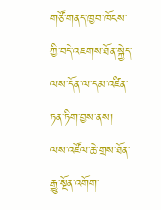གཙོ་གནད་ཁྱབ་ཁོངས་ཀྱི་བདེ་འཇགས་ཐོན་སྐྱེད་ལས་དོན་ལ་དམ་འཛིན་ཏན་ཏིག་བྱས་ནས། ལས་འཛོལ་ཆེ་གྲས་ཐོན་རྒྱུ་སྔོན་འགོག་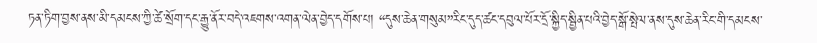ཏན་ཏིག་བྱས་ནས་མི་དམངས་ཀྱི་ཚེ་སྲོག་དང་རྒྱུ་ནོར་བདེ་འཇགས་འགན་ལེན་བྱེད་དགོས་པ། “དུས་ཆེན་གསུམ”རིང་དུད་ཚང་དབུལ་པོར་དྲོ་སྐྱིད་སྦྱིན་པའི་བྱེད་སྒོ་སྤེལ་ནས་དུས་ཆེན་རིང་གི་དམངས་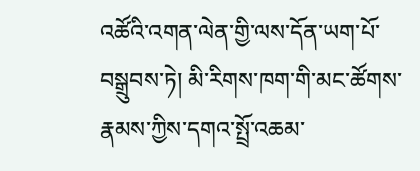འཚོའི་འགན་ལེན་གྱི་ལས་དོན་ཡག་པོ་བསྒྲུབས་ཏེ། མི་རིགས་ཁག་གི་མང་ཚོགས་རྣམས་ཀྱིས་དགའ་སྤྲོ་འཆམ་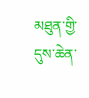མཐུན་གྱི་དུས་ཆེན་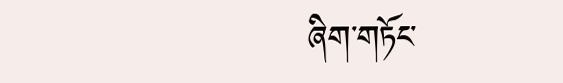ཞིག་གཏོང་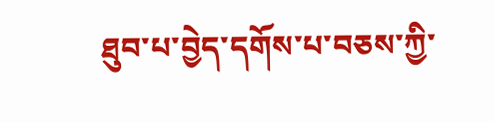ཐུབ་པ་བྱེད་དགོས་པ་བཅས་ཀྱི་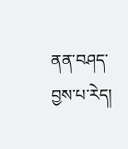ནན་བཤད་བྱས་པ་རེད།